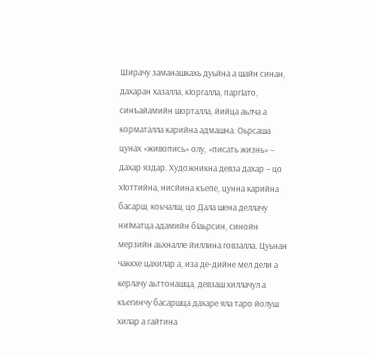Ширачу заманашкахь дуьйна а шайн синан, дахаран хазалла, кIоргалла, паргIато, синъайамийн шорталла, йийца аьлча а корматалла карийна адмашна. Оьрсаша цунах «живопись» олу, «писать жизнь» – дахар яздар. Художникна девза дахар – цо хIоттийна, нисйина къепе, цунна карийна басарш, коьчалш, цо Дала шена деллачу ниIматца адамийн бIаьрсин, синойн мерзийн аьхналле йиллина говзалла. Цуьнан чаккхе цахилар а, иза де-дийне мел дели а керлачу аьттонашца, девзаш хиллачул а къегинчу басаршца дахаре яла таро йолуш хилар а гайтина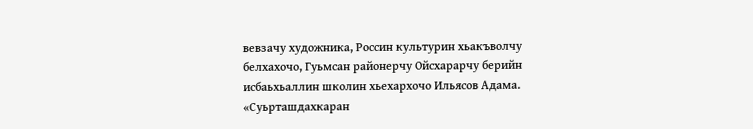вевзачу художника, Россин культурин хьакъволчу белхахочо, Гуьмсан районерчу Ойсхарарчу берийн исбаьхьаллин школин хьехархочо Ильясов Адама.
«Суьрташдахкаран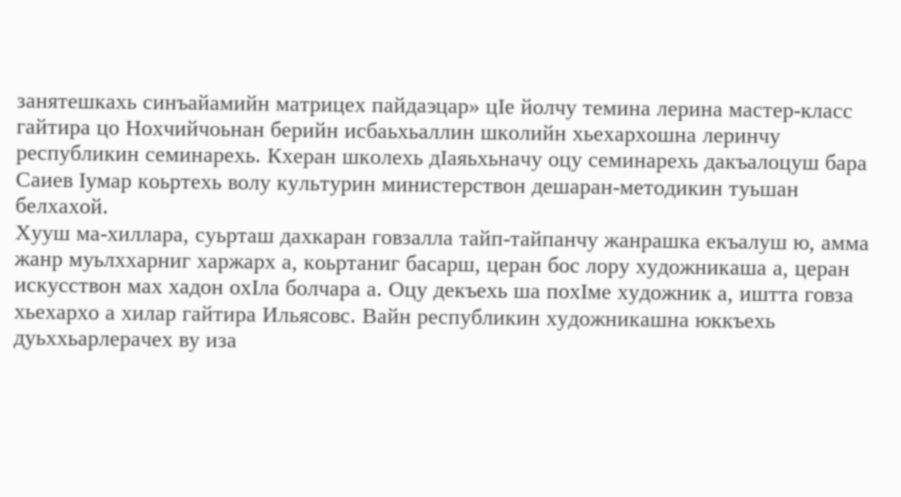занятешкахь синъайамийн матрицех пайдаэцар» цIе йолчу темина лерина мастер-класс гайтира цо Нохчийчоьнан берийн исбаьхьаллин школийн хьехархошна леринчу республикин семинарехь. Кхеран школехь дIаяьхьначу оцу семинарехь дакъалоцуш бара Саиев Iумар коьртехь волу культурин министерствон дешаран-методикин туьшан белхахой.
Хууш ма-хиллара, суьрташ дахкаран говзалла тайп-тайпанчу жанрашка екъалуш ю, амма жанр муьлххарниг харжарх а, коьртаниг басарш, церан бос лору художникаша а, церан искусствон мах хадон охIла болчара а. Оцу декъехь ша похIме художник а, иштта говза хьехархо а хилар гайтира Ильясовс. Вайн республикин художникашна юккъехь дуьххьарлерачех ву иза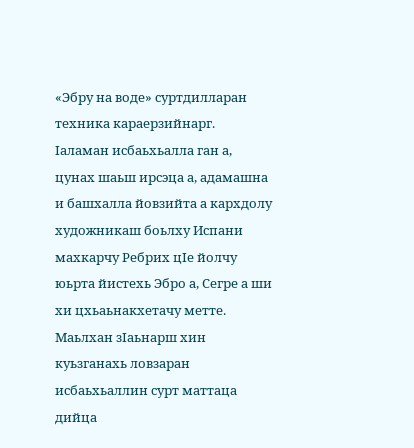«Эбру на воде» суртдилларан техника караерзийнарг.
Iаламан исбаьхьалла ган а, цунах шаьш ирсэца а, адамашна и башхалла йовзийта а кархдолу художникаш боьлху Испани махкарчу Ребрих цIе йолчу юьрта йистехь Эбро а, Сегре а ши хи цхьаьнакхетачу метте. Маьлхан зIаьнарш хин куьзганахь ловзаран исбаьхьаллин сурт маттаца дийца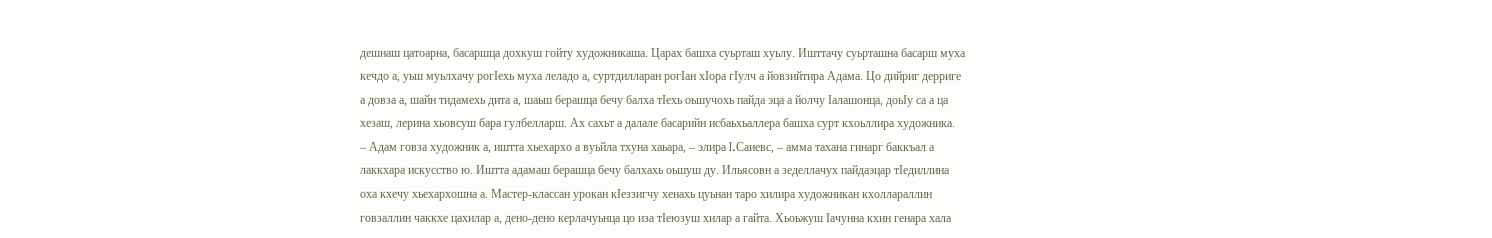дешнаш цатоарна, басаршца дохкуш гойту художникаша. Царах башха суьрташ хуьлу. Ишттачу суьрташна басарш муха кечдо а, уьш муьлхачу рогIехь муха леладо а, суртдилларан рогIан хIора гIулч а йовзийтира Адама. Цо дийриг дерриге а довза а, шайн тидамехь дита а, шаьш берашца бечу балха тIехь оьшучохь пайда эца а йолчу Iалашонца, доьIу са а ца хезаш, лерина хьовсуш бара гулбелларш. Ах сахьт а далале басарийн исбаьхьаллера башха сурт кхоьллира художника.
– Адам говза художник а, иштта хьехархо а вуьйла тхуна хаьара, – элира I.Саиевс, – амма тахана гинарг баккъал а лаккхара искусство ю. Иштта адамаш берашца бечу балхахь оьшуш ду. Ильясовн а зеделлачух пайдаэцар тIедиллина оха кхечу хьехархошна а. Мастер-классан урокан кIеззигчу хенахь цуьнан таро хилира художникан кхоллараллин говзаллин чаккхе цахилар а, дено-дено керлачуьнца цо иза тIеюзуш хилар а гайта. Хьоьжуш Iачунна кхин генара хала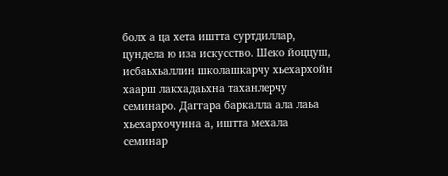болх а ца хета иштта суртдиллар, цундела ю иза искусство. Шеко йоццуш, исбаьхьаллин школашкарчу хьехархойн хаарш лакхадаьхна таханлерчу семинаро. Даггара баркалла ала лаьа хьехархочунна а, иштта мехала семинар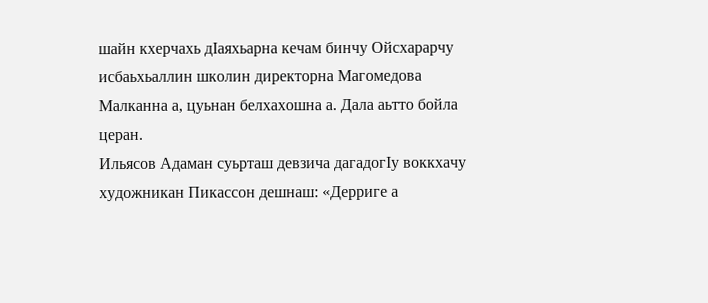шайн кхерчахь дIаяхьарна кечам бинчу Ойсхарарчу исбаьхьаллин школин директорна Магомедова Малканна а, цуьнан белхахошна а. Дала аьтто бойла церан.
Ильясов Адаман суьрташ девзича дагадогIу воккхачу художникан Пикассон дешнаш: «Дерриге а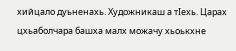хийцало дуьненахь. Художникаш а тIехь. Царах цхьаболчара башха малх можачу хьоькхне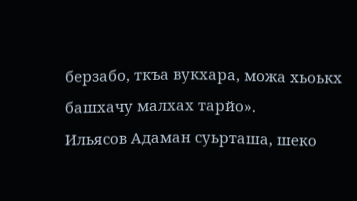берзабо, ткъа вукхара, можа хьоькх башхачу малхах тарйо».
Ильясов Адаман суьрташа, шеко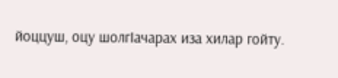йоццуш, оцу шолгIачарах иза хилар гойту.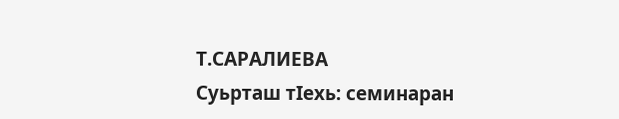Т.САРАЛИЕВА
Суьрташ тIехь: семинаран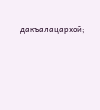дакъалацархой;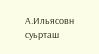А.Ильясовн суьрташ